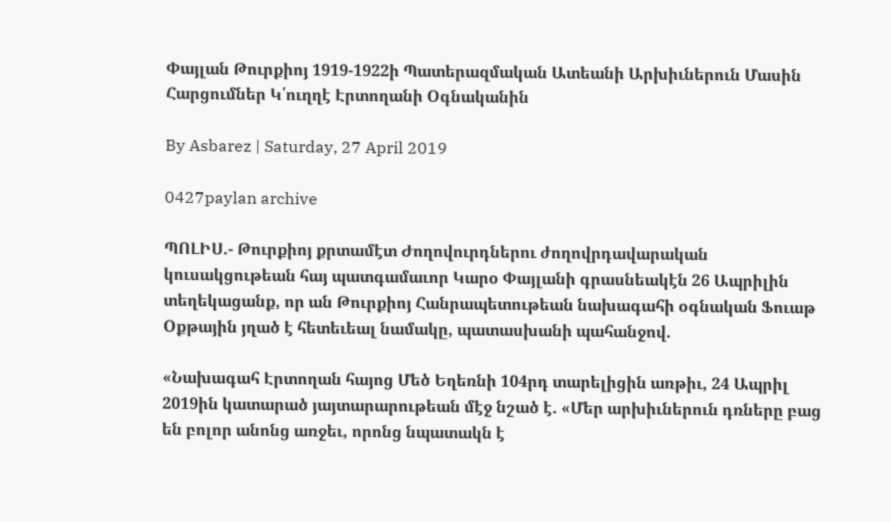Փայլան Թուրքիոյ 1919-1922ի Պատերազմական Ատեանի Արխիւներուն Մասին Հարցումներ Կ՛ուղղէ Էրտողանի Օգնականին

By Asbarez | Saturday, 27 April 2019

0427paylan archive

ՊՈԼԻՍ.- Թուրքիոյ քրտամէտ Ժողովուրդներու ժողովրդավարական կուսակցութեան հայ պատգամաւոր Կարօ Փայլանի գրասնեակէն 26 Ապրիլին տեղեկացանք, որ ան Թուրքիոյ Հանրապետութեան նախագահի օգնական Ֆուաթ Օքթային յղած է հետեւեալ նամակը, պատասխանի պահանջով.

«Նախագահ Էրտողան հայոց Մեծ Եղեռնի 104րդ տարելիցին առթիւ, 24 Ապրիլ 2019ին կատարած յայտարարութեան մէջ նշած է. «Մեր արխիւներուն դռները բաց են բոլոր անոնց առջեւ, որոնց նպատակն է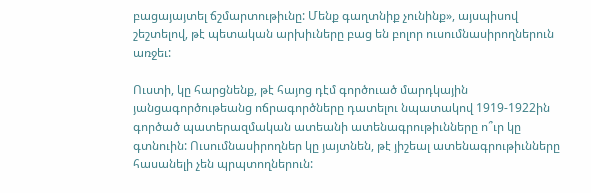բացայայտել ճշմարտութիւնը: Մենք գաղտնիք չունինք», այսպիսով շեշտելով, թէ պետական արխիւները բաց են բոլոր ուսումնասիրողներուն առջեւ:

Ուստի, կը հարցնենք, թէ հայոց դէմ գործուած մարդկային յանցագործութեանց ոճրագործները դատելու նպատակով 1919-1922ին գործած պատերազմական ատեանի ատենագրութիւնները ո՞ւր կը գտնուին: Ուսումնասիրողներ կը յայտնեն, թէ յիշեալ ատենագրութիւնները հասանելի չեն պրպտողներուն: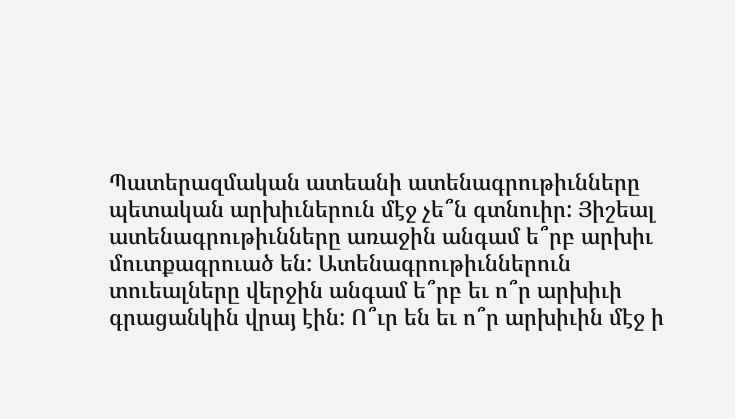Պատերազմական ատեանի ատենագրութիւնները պետական արխիւներուն մէջ չե՞ն գտնուիր: Յիշեալ ատենագրութիւնները առաջին անգամ ե՞րբ արխիւ մուտքագրուած են: Ատենագրութիւններուն տուեալները վերջին անգամ ե՞րբ եւ ո՞ր արխիւի գրացանկին վրայ էին: Ո՞ւր են եւ ո՞ր արխիւին մէջ ի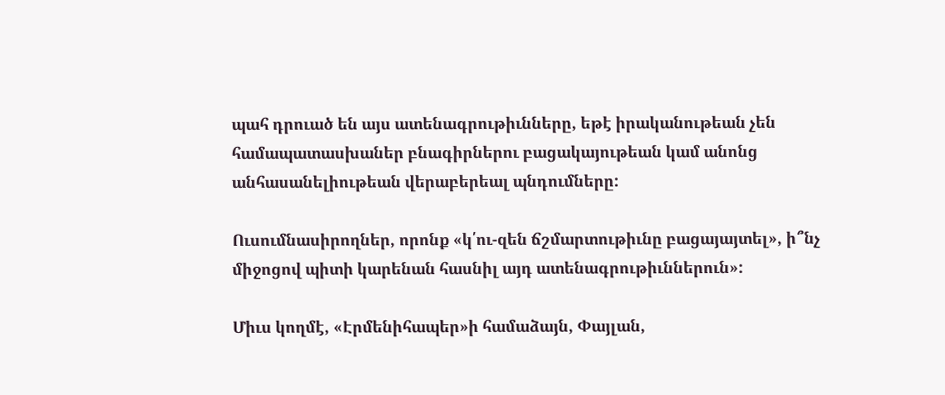պահ դրուած են այս ատենագրութիւնները, եթէ իրականութեան չեն համապատասխաներ բնագիրներու բացակայութեան կամ անոնց անհասանելիութեան վերաբերեալ պնդումները:

Ուսումնասիրողներ, որոնք «կ՛ու-զեն ճշմարտութիւնը բացայայտել», ի՞նչ միջոցով պիտի կարենան հասնիլ այդ ատենագրութիւններուն»:

Միւս կողմէ, «Էրմենիհապեր»ի համաձայն, Փայլան,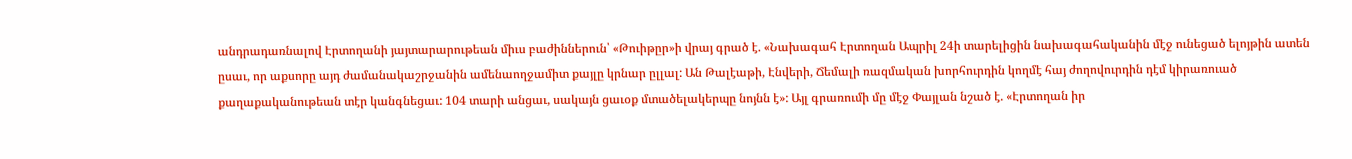անդրադառնալով Էրտողանի յայտարարութեան միւս բաժիններուն՝ «Թուիթըր»ի վրայ գրած է. «Նախագահ Էրտողան Ապրիլ 24ի տարելիցին նախագահականին մէջ ունեցած ելոյթին ատեն ըսաւ, որ աքսորը այդ ժամանակաշրջանին ամենաողջամիտ քայլը կրնար ըլլալ: Ան Թալէաթի, Էնվերի, Ճեմալի ռազմական խորհուրդին կողմէ հայ ժողովուրդին դէմ կիրառուած քաղաքականութեան տէր կանգնեցաւ: 104 տարի անցաւ, սակայն ցաւօք մտածելակերպը նոյնն է»: Այլ գրառումի մը մէջ Փայլան նշած է. «Էրտողան իր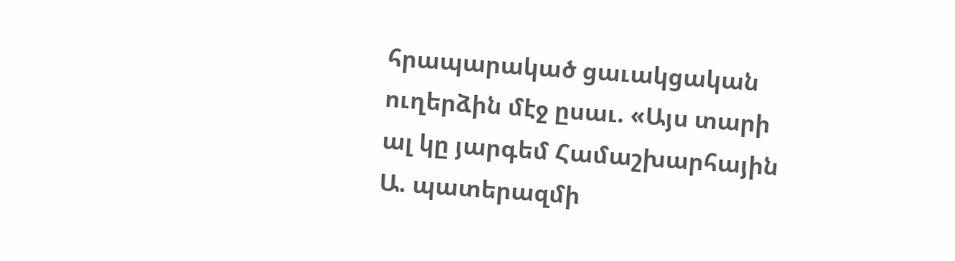հրապարակած ցաւակցական ուղերձին մէջ ըսաւ. «Այս տարի ալ կը յարգեմ Համաշխարհային Ա. պատերազմի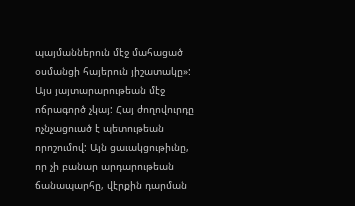պայմաններուն մէջ մահացած օսմանցի հայերուն յիշատակը»: Այս յայտարարութեան մէջ ոճրագործ չկայ: Հայ ժողովուրդը ոչնչացուած է պետութեան որոշումով: Այն ցաւակցութիւնը, որ չի բանար արդարութեան ճանապարհը, վէրքին դարման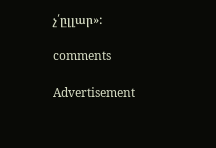չ՛ըլլար»:

comments

Advertisement